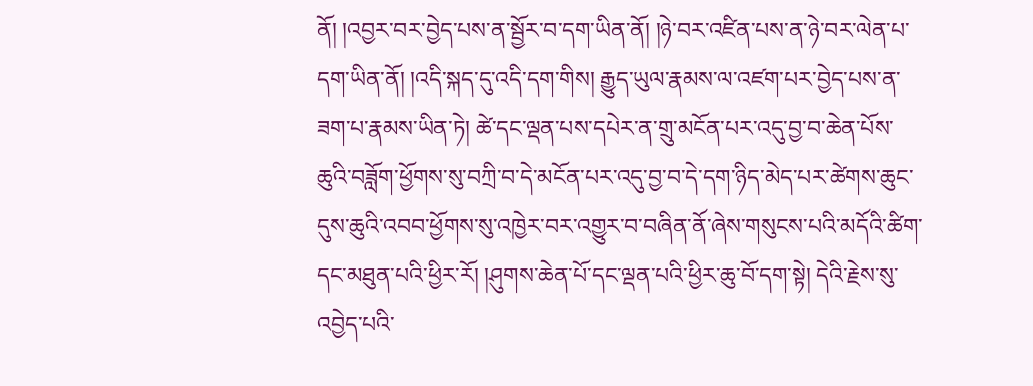ནོ། །འབྱར་བར་བྱེད་པས་ན་སྦྱོར་བ་དག་ཡིན་ནོ། །ཉེ་བར་འཛིན་པས་ན་ཉེ་བར་ལེན་པ་དག་ཡིན་ནོ། །འདི་སྐད་དུ་འདི་དག་གིས། རྒྱུད་ཡུལ་རྣམས་ལ་འཛག་པར་བྱེད་པས་ན་ཟག་པ་རྣམས་ཡིན་ཏེ། ཚེ་དང་ལྡན་པས་དཔེར་ན་གྲུ་མངོན་པར་འདུ་བྱ་བ་ཆེན་པོས་ཆུའི་བཟློག་ཕྱོགས་སུ་བཀྲི་བ་དེ་མངོན་པར་འདུ་བྱ་བ་དེ་དག་ཉིད་མེད་པར་ཚེགས་ཆུང་དུས་ཆུའི་འབབ་ཕྱོགས་སུ་འཁྱེར་བར་འགྱུར་བ་བཞིན་ནོ་ཞེས་གསུངས་པའི་མདོའི་ཚིག་དང་མཐུན་པའི་ཕྱིར་རོ། །ཤུགས་ཆེན་པོ་དང་ལྡན་པའི་ཕྱིར་ཆུ་བོ་དག་སྟེ། དེའི་རྗེས་སུ་འབྱེད་པའི་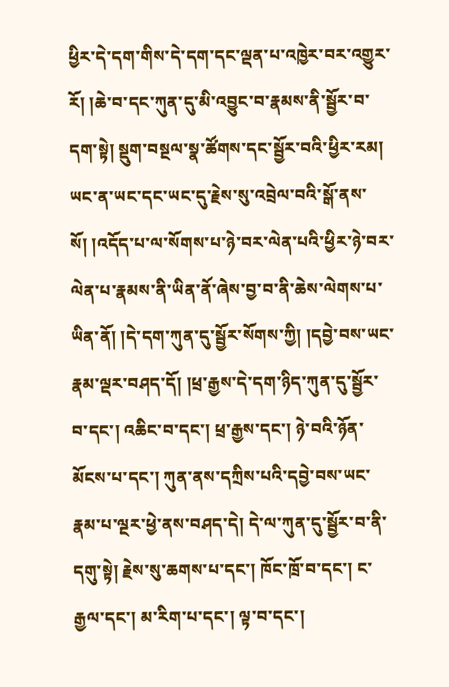ཕྱིར་དེ་དག་གིས་དེ་དག་དང་ལྡན་པ་འཁྱེར་བར་འགྱུར་རོ། །ཆེ་བ་དང་ཀུན་དུ་མི་འབྱུང་བ་རྣམས་ནི་སྦྱོར་བ་དག་སྟེ། སྡུག་བསྔལ་སྣ་ཚོགས་དང་སྦྱོར་བའི་ཕྱིར་རམ། ཡང་ན་ཡང་དང་ཡང་དུ་རྗེས་སུ་འབྲེལ་བའི་སྒོ་ནས་སོ། །འདོད་པ་ལ་སོགས་པ་ཉེ་བར་ལེན་པའི་ཕྱིར་ཉེ་བར་ལེན་པ་རྣམས་ནི་ཡིན་ནོ་ཞེས་བྱ་བ་ནི་ཆེས་ལེགས་པ་ཡིན་ནོ། །དེ་དག་ཀུན་དུ་སྦྱོར་སོགས་ཀྱི། །དབྱེ་བས་ཡང་རྣམ་ལྡར་བཤད་དོ། །ཕྲ་རྒྱས་དེ་དག་ཉིད་ཀུན་དུ་སྦྱོར་བ་དང་། འཆིང་བ་དང་། ཕྲ་རྒྱས་དང་། ཉེ་བའི་ཉོན་མོངས་པ་དང་། ཀུན་ནས་དཀྲིས་པའི་དབྱེ་བས་ཡང་རྣམ་པ་ལྔར་ཕྱེ་ནས་བཤད་དེ། དེ་ལ་ཀུན་དུ་སྦྱོར་བ་ནི་དགུ་སྟེ། རྗེས་སུ་ཆགས་པ་དང་། ཁོང་ཁྲོ་བ་དང་། ང་རྒྱལ་དང་། མ་རིག་པ་དང་། ལྟ་བ་དང་།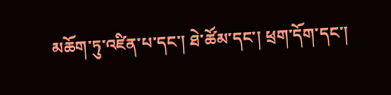མཆོག་ཏུ་འཛིན་པ་དང་། ཐེ་ཚོམ་དང་། ཕྲག་དོག་དང་།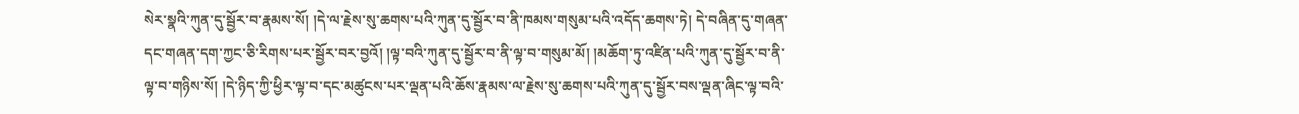སེར་སྣའི་ཀུན་དུ་སྦྱོར་བ་རྣམས་སོ། །དེ་ལ་རྗེས་སུ་ཆགས་པའི་ཀུན་དུ་སྦྱོར་བ་ནི་ཁམས་གསུམ་པའི་འདོད་ཆགས་ཏེ། དེ་བཞིན་དུ་གཞན་དང་གཞན་དག་ཀྱང་ཅི་རིགས་པར་སྦྱོར་བར་བྱའོ། །ལྟ་བའི་ཀུན་དུ་སྦྱོར་བ་ནི་ལྟ་བ་གསུམ་མོ། །མཆོག་ཏུ་འཛིན་པའི་ཀུན་དུ་སྦྱོར་བ་ནི་ལྟ་བ་གཉིས་སོ། །དེ་ཉིད་ཀྱི་ཕྱིར་ལྟ་བ་དང་མཚུངས་པར་ལྡན་པའི་ཆོས་རྣམས་ལ་རྗེས་སུ་ཆགས་པའི་ཀུན་དུ་སྦྱོར་བས་ལྡན་ཞིང་ལྟ་བའི་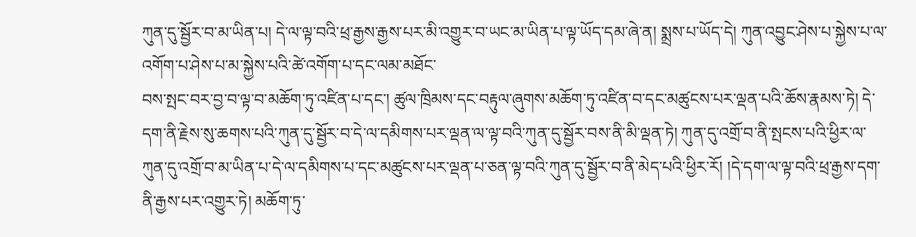ཀུན་དུ་སྦྱོར་བ་མ་ཡིན་པ། དེ་ལ་ལྟ་བའི་ཕྲ་རྒྱས་རྒྱས་པར་མི་འགྱུར་བ་ཡང་མ་ཡིན་པ་ལྟ་ཡོད་དམ་ཞེ་ན། སྨྲས་པ་ཡོད་དེ། ཀུན་འབྱུང་ཤེས་པ་སྐྱེས་པ་ལ་འགོག་པ་ཤེས་པ་མ་སྐྱེས་པའི་ཚེ་འགོག་པ་དང་ལམ་མཐོང་
བས་སྤང་བར་བྱ་བ་ལྟ་བ་མཆོག་ཏུ་འཛིན་པ་དང་། ཚུལ་ཁྲིམས་དང་བརྟུལ་ཞུགས་མཆོག་ཏུ་འཛིན་བ་དང་མཚུངས་པར་ལྡན་པའི་ཆོས་རྣམས་ཏེ། དེ་དག་ནི་རྗེས་སུ་ཆགས་པའི་ཀུན་དུ་སྦྱོར་བ་དེ་ལ་དམིགས་པར་ལྡན་ལ་ལྟ་བའི་ཀུན་དུ་སྦྱོར་བས་ནི་མི་ལྡན་ཏེ། ཀུན་དུ་འགྲོ་བ་ནི་སྤངས་པའི་ཕྱིར་ལ་ཀུན་དུ་འགྲོ་བ་མ་ཡིན་པ་དེ་ལ་དམིགས་པ་དང་མཚུངས་པར་ལྡན་པ་ཅན་ལྟ་བའི་ཀུན་དུ་སྦྱོར་བ་ནི་མེད་པའི་ཕྱིར་རོ། །དེ་དག་ལ་ལྟ་བའི་ཕྲ་རྒྱས་དག་ནི་རྒྱས་པར་འགྱུར་ཏེ། མཆོག་ཏུ་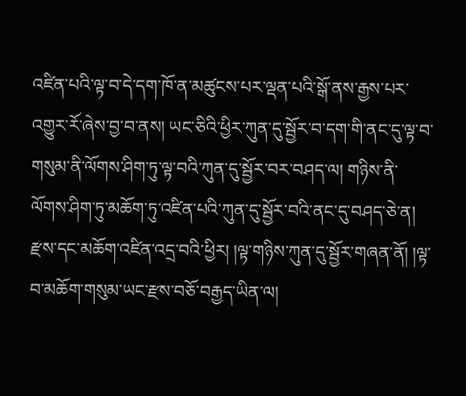འཛིན་པའི་ལྟ་བ་དེ་དག་ཁོ་ན་མཚུངས་པར་ལྡན་པའི་སྒོ་ནས་རྒྱས་པར་འགྱུར་རོ་ཞེས་བྱ་བ་ནས། ཡང་ཅིའི་ཕྱིར་ཀུན་དུ་སྦྱོར་བ་དག་གི་ནང་དུ་ལྟ་བ་གསུམ་ནི་ལོགས་ཤིག་ཏུ་ལྟ་བའི་ཀུན་དུ་སྦྱོར་བར་བཤད་ལ། གཉིས་ནི་ལོགས་ཤིག་ཏུ་མཆོག་ཏུ་འཛིན་པའི་ཀུན་དུ་སྦྱོར་བའི་ནང་དུ་བཤད་ཅེ་ན། རྫས་དང་མཆོག་འཛིན་འདྲ་བའི་ཕྱིར། །ལྟ་གཉིས་ཀུན་དུ་སྦྱོར་གཞན་ནོ། །ལྟ་བ་མཆོག་གསུམ་ཡང་རྫས་བཅོ་བརྒྱད་ཡིན་ལ།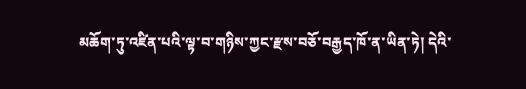མཆོག་ཏུ་འཛིན་པའི་ལྟ་བ་གཉིས་ཀྱང་རྫས་བཅོ་བརྒྱད་ཁོ་ན་ཡིན་ཏེ། དེའི་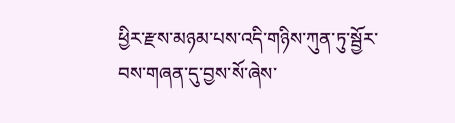ཕྱིར་རྫས་མཉམ་པས་འདི་གཉིས་ཀུན་ཏུ་སྦྱོར་བས་གཞན་དུ་བྱས་སོ་ཞེས་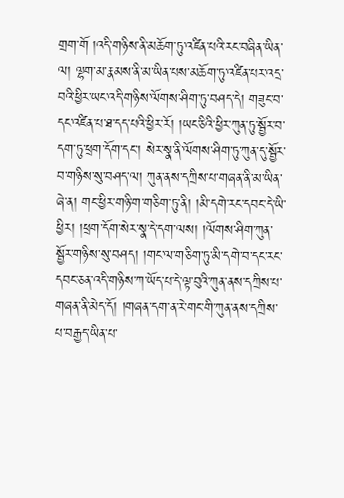གྲག་གོ །འདི་གཉིས་ནི་མཆོག་ཏུ་འཛིན་པའི་རང་བཞིན་ཡིན་ལ། ལྷག་མ་རྣམས་ནི་མ་ཡིན་པས་མཆོག་ཏུ་འཛིན་པར་འདྲ་བའི་ཕྱིར་ཡང་འདི་གཉིས་ལོགས་ཤིག་ཏུ་བཤད་དེ། གཟུང་བ་དང་འཛིན་པ་ཐ་དད་པའི་ཕྱིར་རོ། །ཡང་ཅིའི་ཕྱིར་ཀུན་ཏུ་སྦྱོར་བ་དག་ཏུ་ཕྲག་དོག་དང་། སེར་སྣ་ནི་ལོགས་ཤིག་ཏུ་ཀུན་དུ་སྦྱོར་བ་གཉིས་སུ་བཤད་ལ། ཀུན་ནས་དཀྲིས་པ་གཞན་ནི་མ་ཡིན་ཞེ་ན། གང་ཕྱིར་གཉི་ག་གཅིག་ཏུ་ནི། །མི་དགེ་རང་དབང་དེ་ཡི་ཕྱིར། །ཕྲག་དོག་སེར་སྣ་དེ་དག་ལས། །ལོགས་ཤིག་ཀུན་སྦྱོར་གཉིས་སུ་བཤད། །གང་ལ་གཅིག་ཏུ་མི་དགེ་བ་དང་རང་དབང་ཅན་འདི་གཉིས་ཀ་ཡོད་པ་དེ་ལྟ་བུའི་ཀུན་ནས་དཀྲིས་པ་གཞན་ནི་མེད་དོ། །གཞན་དག་ན་རེ་གང་གི་ཀུན་ནས་དཀྲིས་པ་བརྒྱད་ཡིན་པ་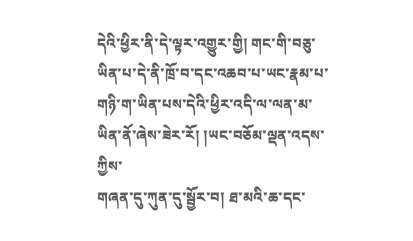དེའི་ཕྱིར་ནི་དེ་ལྟར་འགྱུར་གྱི། གང་གི་བཅུ་ཡིན་པ་དེ་ནི་ཁྲོ་བ་དང་འཆབ་པ་ཡང་རྣམ་པ་གཉི་ག་ཡིན་པས་དེའི་ཕྱིར་འདི་ལ་ལན་མ་ཡིན་ནོ་ཞེས་ཟེར་རོ། །ཡང་བཅོམ་ལྡན་འདས་ཀྱིས་
གཞན་དུ་ཀུན་དུ་སྦྱོར་བ། ཐ་མའི་ཆ་དང་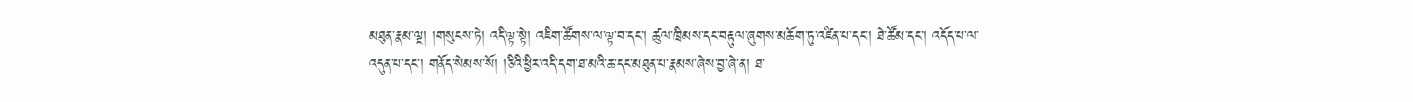མཐུན་རྣམ་ལྔ། །གསུངས་ཏེ། འདི་ལྟ་སྟེ། འཇིག་ཚོགས་ལ་ལྟ་བ་དང་། ཚུལ་ཁྲིམས་དང་བརྟུལ་ཞུགས་མཆོག་ཏུ་འཛིན་པ་དང་། ཐེ་ཚོམ་དང་། འདོད་པ་ལ་འདུན་པ་དང་། གནོད་སེམས་སོ། །ཅིའི་ཕྱིར་འདི་དག་ཐ་མའི་ཆ་དང་མཐུན་པ་རྣམས་ཞེས་བྱ་ཞེ་ན། ཐ་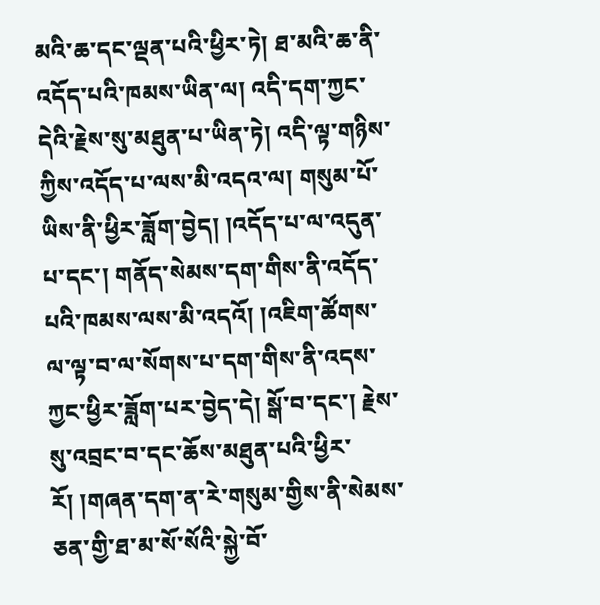མའི་ཆ་དང་ལྡན་པའི་ཕྱིར་ཏེ། ཐ་མའི་ཆ་ནི་འདོད་པའི་ཁམས་ཡིན་ལ། འདི་དག་ཀྱང་དེའི་རྗེས་སུ་མཐུན་པ་ཡིན་ཏེ། འདི་ལྟ་གཉིས་ཀྱིས་འདོད་པ་ལས་མི་འདའ་ལ། གསུམ་པོ་ཡིས་ནི་ཕྱིར་ཟློག་བྱེད། །འདོད་པ་ལ་འདུན་པ་དང་། གནོད་སེམས་དག་གིས་ནི་འདོད་པའི་ཁམས་ལས་མི་འདའོ། །འཇིག་ཚོགས་ལ་ལྟ་བ་ལ་སོགས་པ་དག་གིས་ནི་འདས་ཀྱང་ཕྱིར་ཟློག་པར་བྱེད་དེ། སྒོ་བ་དང་། རྗེས་སུ་འབྲང་བ་དང་ཆོས་མཐུན་པའི་ཕྱིར་རོ། །གཞན་དག་ན་རེ་གསུམ་གྱིས་ནི་སེམས་ཅན་གྱི་ཐ་མ་སོ་སོའི་སྐྱེ་བོ་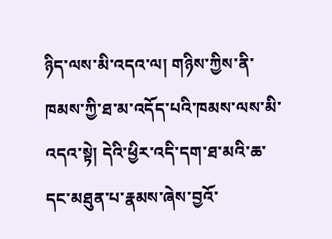ཉིད་ལས་མི་འདའ་ལ། གཉིས་ཀྱིས་ནི་ཁམས་ཀྱི་ཐ་མ་འདོད་པའི་ཁམས་ལས་མི་འདའ་སྟེ། དེའི་ཕྱིར་འདི་དག་ཐ་མའི་ཆ་དང་མཐུན་པ་རྣམས་ཞེས་བྱའོ་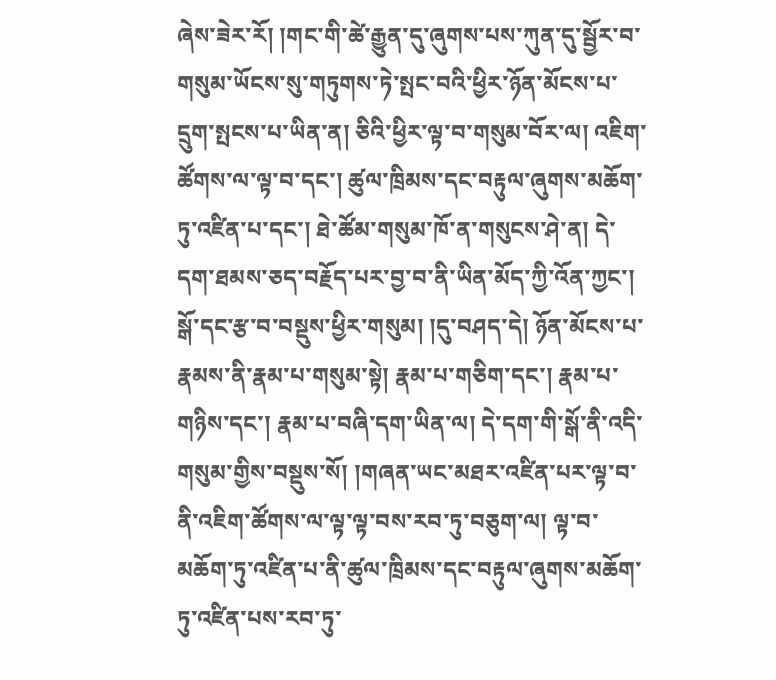ཞེས་ཟེར་རོ། །གང་གི་ཚེ་རྒྱུན་དུ་ཞུགས་པས་ཀུན་དུ་སྦྱོར་བ་གསུམ་ཡོངས་སུ་གཏུགས་ཏེ་སྤང་བའི་ཕྱིར་ཉོན་མོངས་པ་དྲུག་སྤངས་པ་ཡིན་ན། ཅིའི་ཕྱིར་ལྟ་བ་གསུམ་བོར་ལ། འཇིག་ཚོགས་ལ་ལྟ་བ་དང་། ཚུལ་ཁྲིམས་དང་བརྟུལ་ཞུགས་མཆོག་ཏུ་འཛིན་པ་དང་། ཐེ་ཚོམ་གསུམ་ཁོ་ན་གསུངས་ཤེ་ན། དེ་དག་ཐམས་ཅད་བརྗོད་པར་བྱ་བ་ནི་ཡིན་མོད་ཀྱི་འོན་ཀྱང་། སྒོ་དང་རྩ་བ་བསྡུས་ཕྱིར་གསུམ། །དུ་བཤད་དེ། ཉོན་མོངས་པ་རྣམས་ནི་རྣམ་པ་གསུམ་སྟེ། རྣམ་པ་གཅིག་དང་། རྣམ་པ་གཉིས་དང་། རྣམ་པ་བཞི་དག་ཡིན་ལ། དེ་དག་གི་སྒོ་ནི་འདི་གསུམ་གྱིས་བསྡུས་སོ། །གཞན་ཡང་མཐར་འཛིན་པར་ལྟ་བ་ནི་འཇིག་ཚོགས་ལ་ལྟ་ལྟ་བས་རབ་ཏུ་བཅུག་ལ། ལྟ་བ་མཆོག་ཏུ་འཛིན་པ་ནི་ཚུལ་ཁྲིམས་དང་བརྟུལ་ཞུགས་མཆོག་ཏུ་འཛིན་པས་རབ་ཏུ་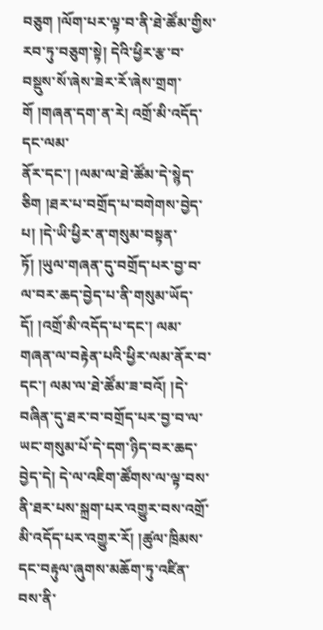བཅུག །ལོག་པར་ལྟ་བ་ནི་ཐེ་ཚོམ་གྱིས་རབ་ཏུ་བཅུག་སྟེ། དེའི་ཕྱིར་རྩ་བ་བསྡུས་སོ་ཞེས་ཟེར་རོ་ཞེས་གྲག་གོ །གཞན་དག་ན་རེ། འགྲོ་མི་འདོད་དང་ལམ་
ནོར་དང་། །ལམ་ལ་ཐེ་ཚོམ་དེ་སྙེད་ཅིག །ཐར་པ་བགྲོད་པ་བགེགས་བྱེད་པ། །དེ་ཡི་ཕྱིར་ན་གསུམ་བསྟན་ཏོ། །ཡུལ་གཞན་དུ་བགྲོད་པར་བྱ་བ་ལ་བར་ཆད་བྱེད་པ་ནི་གསུམ་ཡོད་དོ། །འགྲོ་མི་འདོད་པ་དང་། ལམ་གཞན་ལ་བརྟེན་པའི་ཕྱིར་ལམ་ནོར་བ་དང་། ལམ་ལ་ཐེ་ཚོམ་ཟ་བའོ། །དེ་བཞིན་དུ་ཐར་བ་བགྲོད་པར་བྱ་བ་ལ་ཡང་གསུམ་པོ་དེ་དག་ཉིད་བར་ཆད་བྱེད་དེ། དེ་ལ་འཇིག་ཚོགས་ལ་ལྟ་བས་ནི་ཐར་པས་སྐྲག་པར་འགྱུར་བས་འགྲོ་མི་འདོད་པར་འགྱུར་རོ། །ཚུལ་ཁྲིམས་དང་བརྟུལ་ཞུགས་མཆོག་ཏུ་འཛིན་བས་ནི་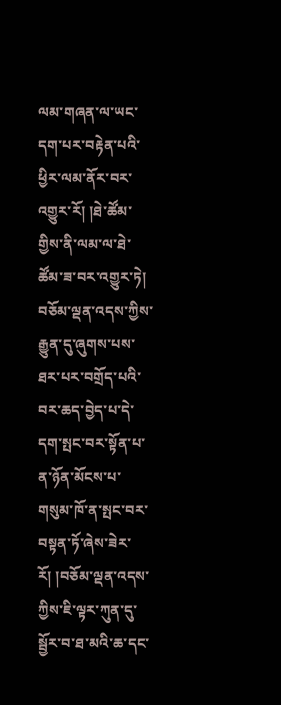ལམ་གཞན་ལ་ཡང་དག་པར་བརྟེན་པའི་ཕྱིར་ལམ་ནོར་བར་འགྱུར་རོ། །ཐེ་ཚོམ་གྱིས་ནི་ལམ་ལ་ཐེ་ཚོམ་ཟ་བར་འགྱུར་ཏེ། བཅོམ་ལྡན་འདས་ཀྱིས་རྒྱུན་དུ་ཞུགས་པས་ཐར་པར་བགྲོད་པའི་བར་ཆད་བྱེད་པ་དེ་དག་སྤང་བར་སྟོན་པ་ན་ཉོན་མོངས་པ་གསུམ་ཁོ་ན་སྤང་བར་བསྟན་ཏོ་ཞེས་ཟེར་རོ། །བཅོམ་ལྡན་འདས་ཀྱིས་ཇི་ལྟར་ཀུན་དུ་སྦྱོར་བ་ཐ་མའི་ཆ་དང་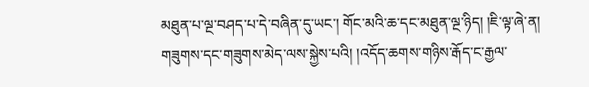མཐུན་པ་ལྔ་བཤད་པ་དེ་བཞིན་དུ་ཡང་། གོང་མའི་ཆ་དང་མཐུན་ལྔ་ཉིད། །ཇི་ལྟ་ཞེ་ན། གཟུགས་དང་གཟུགས་མེད་ལས་སྐྱེས་པའི། །འདོད་ཆགས་གཉིས་རྒོད་ང་རྒྱལ་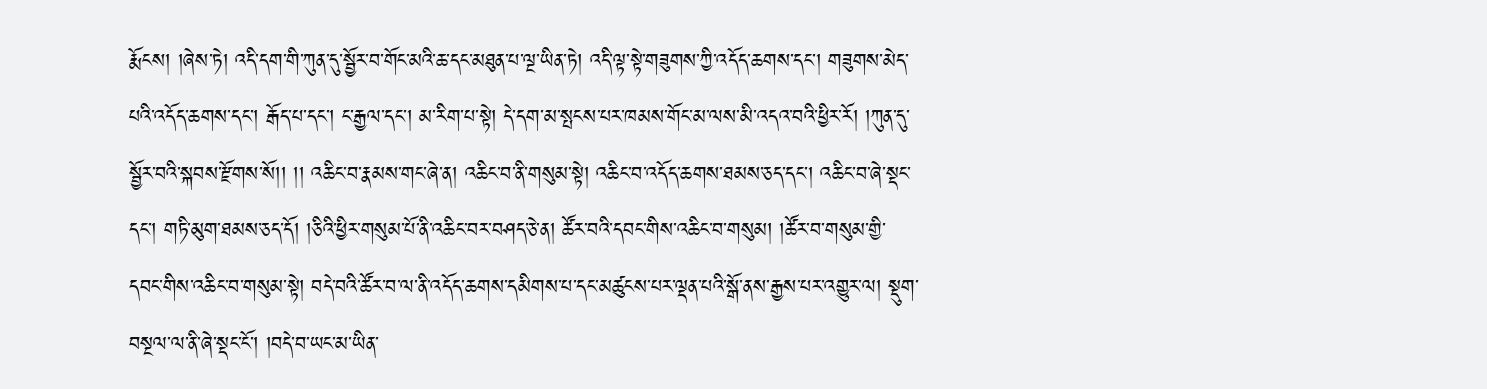རྨོངས། །ཞེས་ཏེ། འདི་དག་གི་ཀུན་དུ་སྦྱོར་བ་གོང་མའི་ཆ་དང་མཐུན་པ་ལྔ་ཡིན་ཏེ། འདི་ལྟ་སྟེ་གཟུགས་ཀྱི་འདོད་ཆགས་དང་། གཟུགས་མེད་པའི་འདོད་ཆགས་དང་། རྒོད་པ་དང་། ང་རྒྱལ་དང་། མ་རིག་པ་སྟེ། དེ་དག་མ་སྤངས་པར་ཁམས་གོང་མ་ལས་མི་འདའ་བའི་ཕྱིར་རོ། །ཀུན་དུ་སྦྱོར་བའི་སྐབས་རྫོགས་སོ།། །། འཆིང་བ་རྣམས་གང་ཞེ་ན། འཆིང་བ་ནི་གསུམ་སྟེ། འཆིང་བ་འདོད་ཆགས་ཐམས་ཅད་དང་། འཆིང་བ་ཞེ་སྡང་དང་། གཏི་མུག་ཐམས་ཅད་དོ། །ཅིའི་ཕྱིར་གསུམ་པོ་ནི་འཆིང་བར་བཤད་ཅེ་ན། ཚོར་བའི་དབང་གིས་འཆིང་བ་གསུམ། །ཚོར་བ་གསུམ་གྱི་དབང་གིས་འཆིང་བ་གསུམ་སྟེ། བདེ་བའི་ཚོར་བ་ལ་ནི་འདོད་ཆགས་དམིགས་པ་དང་མཚུངས་པར་ལྡན་པའི་སྒོ་ནས་རྒྱས་པར་འགྱུར་ལ། སྡུག་བསྔལ་ལ་ནི་ཞེ་སྡང་ངོ་། །བདེ་བ་ཡང་མ་ཡིན་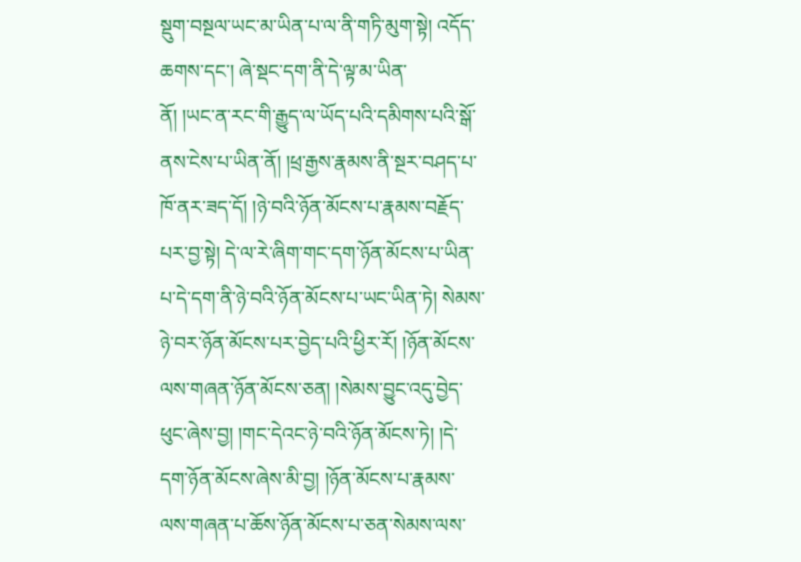སྡུག་བསྔལ་ཡང་མ་ཡིན་པ་ལ་ནི་གཏི་མུག་སྟེ། འདོད་ཆགས་དང་། ཞེ་སྡང་དག་ནི་དེ་ལྟ་མ་ཡིན་
ནོ། །ཡང་ན་རང་གི་རྒྱུད་ལ་ཡོད་པའི་དམིགས་པའི་སྒོ་ནས་ངེས་པ་ཡིན་ནོ། །ཕྲ་རྒྱས་རྣམས་ནི་སྔར་བཤད་པ་ཁོ་ནར་ཟད་དོ། །ཉེ་བའི་ཉོན་མོངས་པ་རྣམས་བརྗོད་པར་བྱ་སྟེ། དེ་ལ་རེ་ཞིག་གང་དག་ཉོན་མོངས་པ་ཡིན་པ་དེ་དག་ནི་ཉེ་བའི་ཉོན་མོངས་པ་ཡང་ཡིན་ཏེ། སེམས་ཉེ་བར་ཉོན་མོངས་པར་བྱེད་པའི་ཕྱིར་རོ། །ཉོན་མོངས་ལས་གཞན་ཉོན་མོངས་ཅན། །སེམས་བྱུང་འདུ་བྱེད་ཕུང་ཞེས་བྱ། །གང་དེའང་ཉེ་བའི་ཉོན་མོངས་ཏེ། །དེ་དག་ཉོན་མོངས་ཞེས་མི་བྱ། །ཉོན་མོངས་པ་རྣམས་ལས་གཞན་པ་ཆོས་ཉོན་མོངས་པ་ཅན་སེམས་ལས་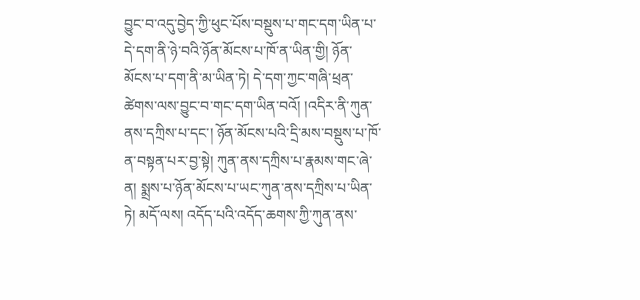བྱུང་བ་འདུ་བྱེད་ཀྱི་ཕུང་པོས་བསྡུས་པ་གང་དག་ཡིན་པ་དེ་དག་ནི་ཉེ་བའི་ཉོན་མོངས་པ་ཁོ་ན་ཡིན་གྱི། ཉོན་མོངས་པ་དག་ནི་མ་ཡིན་ཏེ། དེ་དག་ཀྱང་གཞི་ཕྲན་ཚེགས་ལས་བྱུང་བ་གང་དག་ཡིན་བའོ། །འདིར་ནི་ཀུན་ནས་དཀྲིས་པ་དང་། ཉོན་མོངས་པའི་དྲི་མས་བསྡུས་པ་ཁོ་ན་བསྟན་པར་བྱ་སྟེ། ཀུན་ནས་དཀྲིས་པ་རྣམས་གང་ཞེ་ན། སྨྲས་པ་ཉོན་མོངས་པ་ཡང་ཀུན་ནས་དཀྲིས་པ་ཡིན་ཏེ། མདོ་ལས། འདོད་པའི་འདོད་ཆགས་ཀྱི་ཀུན་ནས་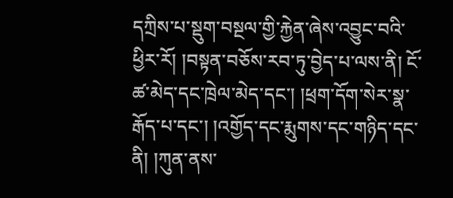དཀྲིས་པ་སྡུག་བསྔལ་གྱི་རྐྱེན་ཞེས་འབྱུང་བའི་ཕྱིར་རོ། །བསྟན་བཅོས་རབ་ཏུ་བྱེད་པ་ལས་ནི། ངོ་ཚ་མེད་དང་ཁྲེལ་མེད་དང་། །ཕྲག་དོག་སེར་སྣ་རྒོད་པ་དང་། །འགྱོད་དང་རྨུགས་དང་གཉིད་དང་ནི། །ཀུན་ནས་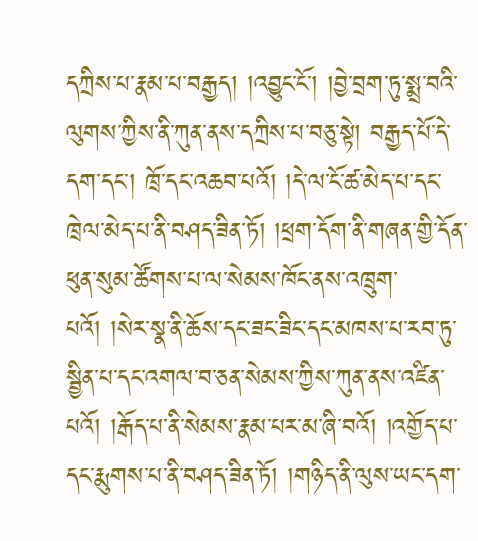དཀྲིས་པ་རྣམ་པ་བརྒྱད། །འབྱུང་ངོ་། །བྱེ་བྲག་ཏུ་སྨྲ་བའི་ལུགས་ཀྱིས་ནི་ཀུན་ནས་དཀྲིས་པ་བཅུ་སྟེ། བརྒྱད་པོ་དེ་དག་དང་། ཁྲོ་དང་འཆབ་པའོ། །དེ་ལ་ངོ་ཚ་མེད་པ་དང་ཁྲེལ་མེད་པ་ནི་བཤད་ཟིན་ཏོ། །ཕྲག་དོག་ནི་གཞན་གྱི་དོན་ཕུན་སུམ་ཚོགས་པ་ལ་སེམས་ཁོང་ནས་འཁྲུག་པའོ། །སེར་སྣ་ནི་ཆོས་དང་ཟང་ཟིང་དང་མཁས་པ་རབ་ཏུ་སྦྱིན་པ་དང་འགལ་བ་ཅན་སེམས་ཀྱིས་ཀུན་ནས་འཛིན་པའོ། །རྒོད་པ་ནི་སེམས་རྣམ་པར་མ་ཞི་བའོ། །འགྱོད་པ་དང་རྨུགས་པ་ནི་བཤད་ཟིན་ཏོ། །གཉིད་ནི་ལུས་ཡང་དག་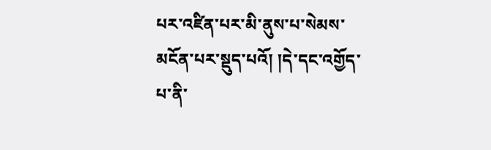པར་འཛིན་པར་མི་ནུས་པ་སེམས་མངོན་པར་སྡུད་པའོ། །དེ་དང་འགྱོད་པ་ནི་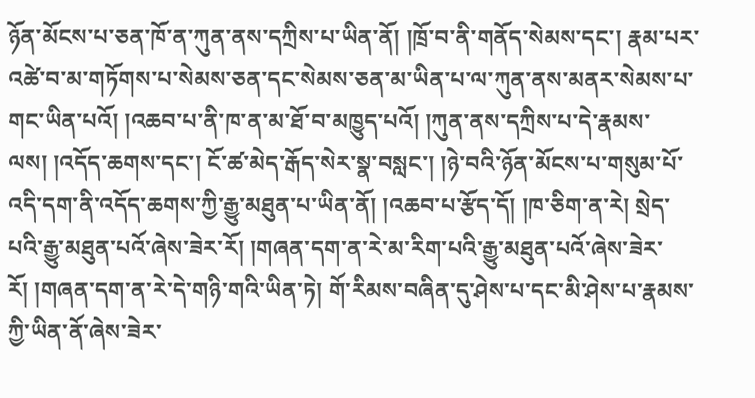ཉོན་མོངས་པ་ཅན་ཁོ་ན་ཀུན་ནས་དཀྲིས་པ་ཡིན་ནོ། །ཁྲོ་བ་ནི་གནོད་སེམས་དང་། རྣམ་པར་
འཚེ་བ་མ་གཏོགས་པ་སེམས་ཅན་དང་སེམས་ཅན་མ་ཡིན་པ་ལ་ཀུན་ནས་མནར་སེམས་པ་གང་ཡིན་པའོ། །འཆབ་པ་ནི་ཁ་ན་མ་ཐོ་བ་མཁྱུད་པའོ། །ཀུན་ནས་དཀྲིས་པ་དེ་རྣམས་ལས། །འདོད་ཆགས་དང་། ངོ་ཚ་མེད་རྒོད་སེར་སྣ་བསླང་། །ཉེ་བའི་ཉོན་མོངས་པ་གསུམ་པོ་འདི་དག་ནི་འདོད་ཆགས་ཀྱི་རྒྱུ་མཐུན་པ་ཡིན་ནོ། །འཆབ་པ་རྩོད་དོ། །ཁ་ཅིག་ན་རེ། སྲེད་པའི་རྒྱུ་མཐུན་པའོ་ཞེས་ཟེར་རོ། །གཞན་དག་ན་རེ་མ་རིག་པའི་རྒྱུ་མཐུན་པའོ་ཞེས་ཟེར་རོ། །གཞན་དག་ན་རེ་དེ་གཉི་གའི་ཡིན་ཏེ། གོ་རིམས་བཞིན་དུ་ཤེས་པ་དང་མི་ཤེས་པ་རྣམས་ཀྱི་ཡིན་ནོ་ཞེས་ཟེར་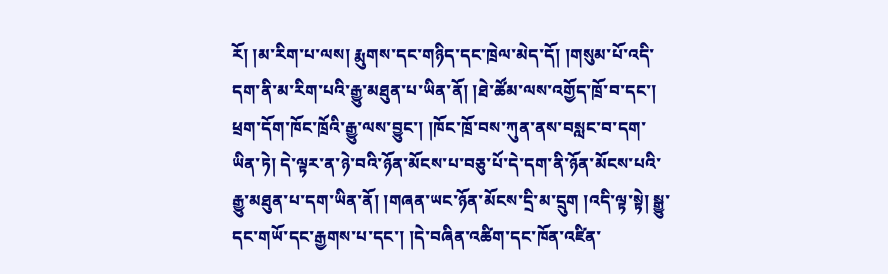རོ། །མ་རིག་པ་ལས། རྨུགས་དང་གཉིད་དང་ཁྲེལ་མེད་དོ། །གསུམ་པོ་འདི་དག་ནི་མ་རིག་པའི་རྒྱུ་མཐུན་པ་ཡིན་ནོ། །ཐེ་ཚོམ་ལས་འགྱོད་ཁྲོ་བ་དང་། ཕྲག་དོག་ཁོང་ཁྲོའི་རྒྱུ་ལས་བྱུང་། །ཁོང་ཁྲོ་བས་ཀུན་ནས་བསླང་བ་དག་ཡིན་ཏེ། དེ་ལྟར་ན་ཉེ་བའི་ཉོན་མོངས་པ་བཅུ་པོ་དེ་དག་ནི་ཉོན་མོངས་པའི་རྒྱུ་མཐུན་པ་དག་ཡིན་ནོ། །གཞན་ཡང་ཉོན་མོངས་དྲི་མ་དྲུག །འདི་ལྟ་སྟེ། སྒྱུ་དང་གཡོ་དང་རྒྱགས་པ་དང་། །དེ་བཞིན་འཚིག་དང་ཁོན་འཛིན་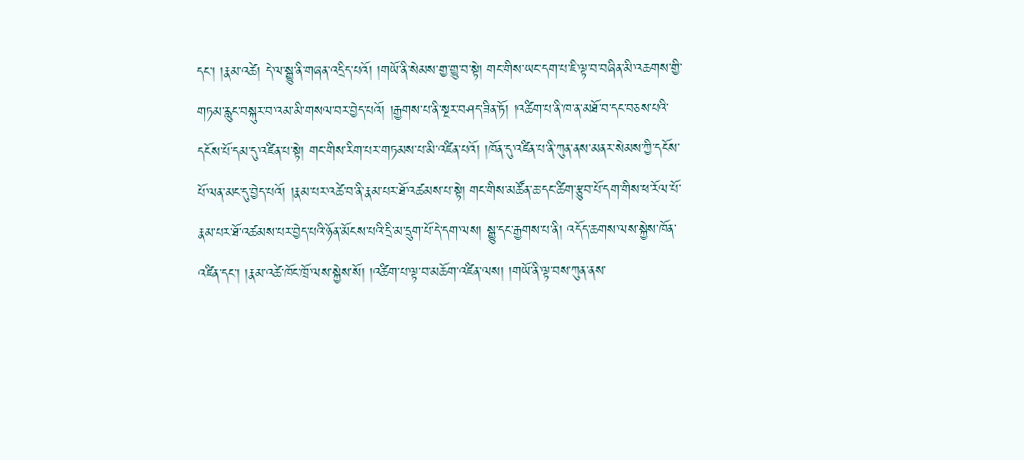དང་། །རྣམ་འཚེ། དེ་ལ་སྒྱུ་ནི་གཞན་འདྲིད་པའོ། །གཡོ་ནི་སེམས་གྱ་གྱུ་བ་སྟེ། གང་གིས་ཡང་དག་པ་ཇི་ལྟ་བ་བཞིན་མི་འཆགས་གྱི་གཏམ་རླུང་བསྐུར་བ་འམ་མི་གསལ་བར་བྱེད་པའོ། །རྒྱགས་པ་ནི་སྔར་བཤད་ཟིན་ཏོ། །འཚིག་པ་ནི་ཁ་ན་མཐོ་བ་དང་བཅས་པའི་དངོས་པོ་དམ་དུ་འཛིན་པ་སྟེ། གང་གིས་རིག་པར་གཏམས་པ་མི་འཛིན་པའོ། །ཁོན་དུ་འཛིན་པ་ནི་ཀུན་ནས་མནར་སེམས་ཀྱི་དངོས་པོ་ལན་མང་དུ་བྱེད་པའོ། །རྣམ་པར་འཚེ་བ་ནི་རྣམ་པར་ཐོ་འཚམས་པ་སྟེ། གང་གིས་མཚོན་ཆ་དང་ཚིག་རྩུབ་པོ་དག་གིས་ཕ་རོལ་པོ་རྣམ་པར་ཐོ་འཚམས་པར་བྱེད་པའི་ཉོན་མོངས་པའི་དྲི་མ་དྲུག་པོ་དེ་དག་ལས། སྒྱུ་དང་རྒྱགས་པ་ནི། འདོད་ཆགས་ལས་སྐྱེས་ཁོན་འཛིན་དང་། །རྣམ་འཚེ་ཁོང་ཁྲོ་ལས་སྐྱེས་སོ། །འཚིག་པ་ལྟ་བ་མཆོག་འཛིན་ལས། །གཡོ་ནི་ལྟ་བས་ཀུན་ནས་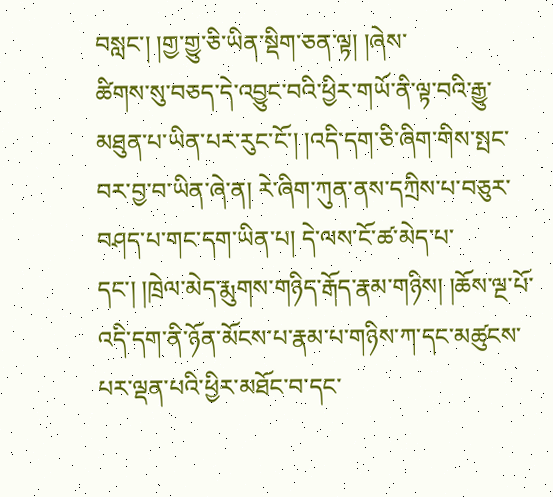བསླང་། །གྱ་གྱུ་ཅི་ཡིན་སྡིག་ཅན་ལྟ། །ཞེས་
ཚིགས་སུ་བཅད་དེ་འབྱུང་བའི་ཕྱིར་གཡོ་ནི་ལྟ་བའི་རྒྱུ་མཐུན་པ་ཡིན་པར་རུང་ངོ་། །འདི་དག་ཅི་ཞིག་གིས་སྤང་བར་བྱ་བ་ཡིན་ཞེ་ན། རེ་ཞིག་ཀུན་ནས་དཀྲིས་པ་བཅུར་བཤད་པ་གང་དག་ཡིན་པ། དེ་ལས་ངོ་ཚ་མེད་པ་དང་། །ཁྲེལ་མེད་རྨུགས་གཉིད་རྒོད་རྣམ་གཉིས། །ཆོས་ལྔ་པོ་འདི་དག་ནི་ཉོན་མོངས་པ་རྣམ་པ་གཉིས་ཀ་དང་མཚུངས་པར་ལྡན་པའི་ཕྱིར་མཐོང་བ་དང་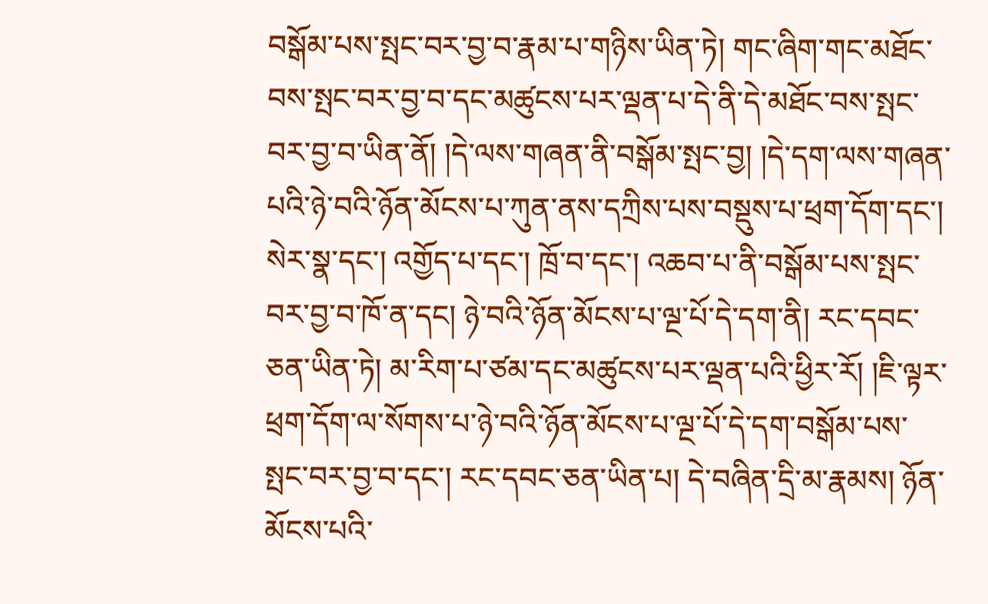བསྒོམ་པས་སྤང་བར་བྱ་བ་རྣམ་པ་གཉིས་ཡིན་ཏེ། གང་ཞིག་གང་མཐོང་བས་སྤང་བར་བྱ་བ་དང་མཚུངས་པར་ལྡན་པ་དེ་ནི་དེ་མཐོང་བས་སྤང་བར་བྱ་བ་ཡིན་ནོ། །དེ་ལས་གཞན་ནི་བསྒོམ་སྤང་བྱ། །དེ་དག་ལས་གཞན་པའི་ཉེ་བའི་ཉོན་མོངས་པ་ཀུན་ནས་དཀྲིས་པས་བསྡུས་པ་ཕྲག་དོག་དང་། སེར་སྣ་དང་། འགྱོད་པ་དང་། ཁྲོ་བ་དང་། འཆབ་པ་ནི་བསྒོམ་པས་སྤང་བར་བྱ་བ་ཁོ་ན་དང། ཉེ་བའི་ཉོན་མོངས་པ་ལྔ་པོ་དེ་དག་ནི། རང་དབང་ཅན་ཡིན་ཏེ། མ་རིག་པ་ཙམ་དང་མཚུངས་པར་ལྡན་པའི་ཕྱིར་རོ། །ཇི་ལྟར་ཕྲག་དོག་ལ་སོགས་པ་ཉེ་བའི་ཉོན་མོངས་པ་ལྔ་པོ་དེ་དག་བསྒོམ་པས་སྤང་བར་བྱ་བ་དང་། རང་དབང་ཅན་ཡིན་པ། དེ་བཞིན་དྲི་མ་རྣམས། ཉོན་མོངས་པའི་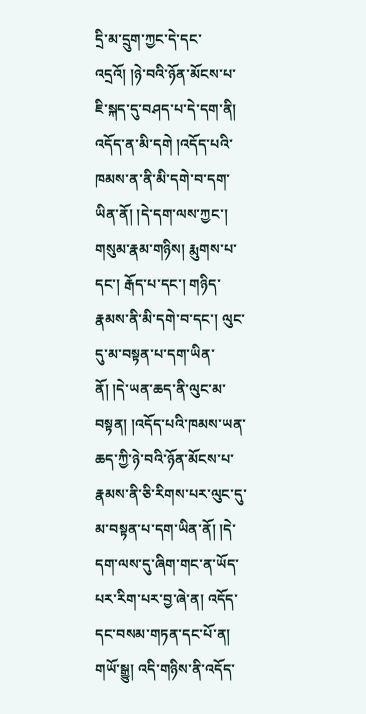དྲི་མ་དྲུག་ཀྱང་དེ་དང་འདྲའོ། །ཉེ་བའི་ཉོན་མོངས་པ་ཇི་སྐད་དུ་བཤད་པ་དེ་དག་ནི། འདོད་ན་མི་དགེ །འདོད་པའི་ཁམས་ན་ནི་མི་དགེ་བ་དག་ཡིན་ནོ། །དེ་དག་ལས་ཀྱང་། གསུམ་རྣམ་གཉིས། རྨུགས་པ་དང་། རྒོད་པ་དང་། གཉིད་རྣམས་ནི་མི་དགེ་བ་དང་། ལུང་དུ་མ་བསྟན་པ་དག་ཡིན་ནོ། །དེ་ཡན་ཆད་ནི་ལུང་མ་བསྟན། །འདོད་པའི་ཁམས་ཡན་ཆད་ཀྱི་ཉེ་བའི་ཉོན་མོངས་པ་རྣམས་ནི་ཅི་རིགས་པར་ལུང་དུ་མ་བསྟན་པ་དག་ཡིན་ནོ། །དེ་དག་ལས་དུ་ཞིག་གང་ན་ཡོད་པར་རིག་པར་བྱ་ཞེ་ན། འདོད་དང་བསམ་གཏན་དང་པོ་ན། གཡོ་སྒྱུ། འདི་གཉིས་ནི་འདོད་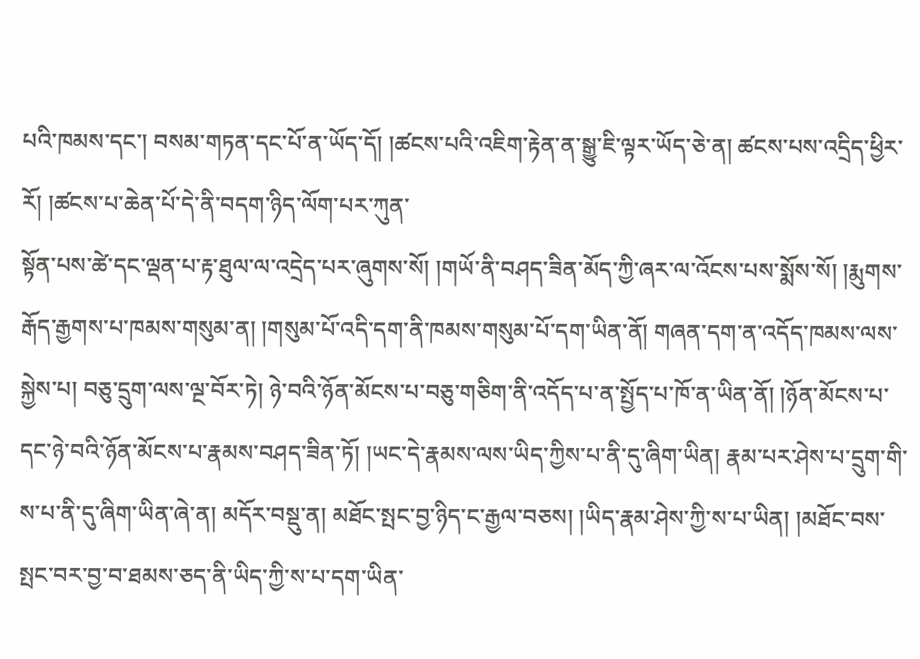པའི་ཁམས་དང་། བསམ་གཏན་དང་པོ་ན་ཡོད་དོ། །ཚངས་པའི་འཇིག་རྟེན་ན་སྒྱུ་ཇི་ལྟར་ཡོད་ཅེ་ན། ཚངས་པས་འདྲིད་ཕྱིར་རོ། །ཚངས་པ་ཆེན་པོ་དེ་ནི་བདག་ཉིད་ལོག་པར་ཀུན་
སྟོན་པས་ཚེ་དང་ལྡན་པ་རྟ་ཐུལ་ལ་འདྲེད་པར་ཞུགས་སོ། །གཡོ་ནི་བཤད་ཟིན་མོད་ཀྱི་ཞར་ལ་འོངས་པས་སྨོས་སོ། །རྨུགས་རྒོད་རྒྱགས་པ་ཁམས་གསུམ་ན། །གསུམ་པོ་འདི་དག་ནི་ཁམས་གསུམ་པོ་དག་ཡིན་ནོ། གཞན་དག་ན་འདོད་ཁམས་ལས་སྐྱེས་པ། བཅུ་དྲུག་ལས་ལྔ་བོར་ཏེ། ཉེ་བའི་ཉོན་མོངས་པ་བཅུ་གཅིག་ནི་འདོད་པ་ན་སྤྱོད་པ་ཁོ་ན་ཡིན་ནོ། །ཉོན་མོངས་པ་དང་ཉེ་བའི་ཉོན་མོངས་པ་རྣམས་བཤད་ཟིན་ཏོ། །ཡང་དེ་རྣམས་ལས་ཡིད་ཀྱིས་པ་ནི་དུ་ཞིག་ཡིན། རྣམ་པར་ཤེས་པ་དྲུག་གི་ས་པ་ནི་དུ་ཞིག་ཡིན་ཞེ་ན། མདོར་བསྡུ་ན། མཐོང་སྤང་བྱ་ཉིད་ང་རྒྱལ་བཅས། །ཡིད་རྣམ་ཤེས་ཀྱི་ས་པ་ཡིན། །མཐོང་བས་སྤང་བར་བྱ་བ་ཐམས་ཅད་ནི་ཡིད་ཀྱི་ས་པ་དག་ཡིན་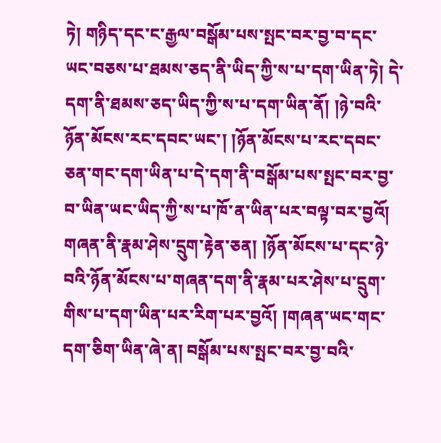ཏེ། གཉིད་དང་ང་རྒྱལ་བསྒོམ་པས་སྤང་བར་བྱ་བ་དང་ཡང་བཅས་པ་ཐམས་ཅད་ནི་ཡིད་ཀྱི་ས་པ་དག་ཡིན་ཏེ། དེ་དག་ནི་ཐམས་ཅད་ཡིད་ཀྱི་ས་པ་དག་ཡིན་ནོ། །ཉེ་བའི་ཉོན་མོངས་རང་དབང་ཡང་། །ཉོན་མོངས་པ་རང་དབང་ཅན་གང་དག་ཡིན་པ་དེ་དག་ནི་བསྒོམ་པས་སྤང་བར་བྱ་བ་ཡིན་ཡང་ཡིད་ཀྱི་ས་པ་ཁོ་ན་ཡིན་པར་བལྟ་བར་བྱའོ། གཞན་ནི་རྣམ་ཤེས་དྲུག་རྟེན་ཅན། །ཉོན་མོངས་པ་དང་ཉེ་བའི་ཉོན་མོངས་པ་གཞན་དག་ནི་རྣམ་པར་ཤེས་པ་དྲུག་གིས་པ་དག་ཡིན་པར་རིག་པར་བྱའོ། །གཞན་ཡང་གང་དག་ཅིག་ཡིན་ཞེ་ན། བསྒོམ་པས་སྤང་བར་བྱ་བའི་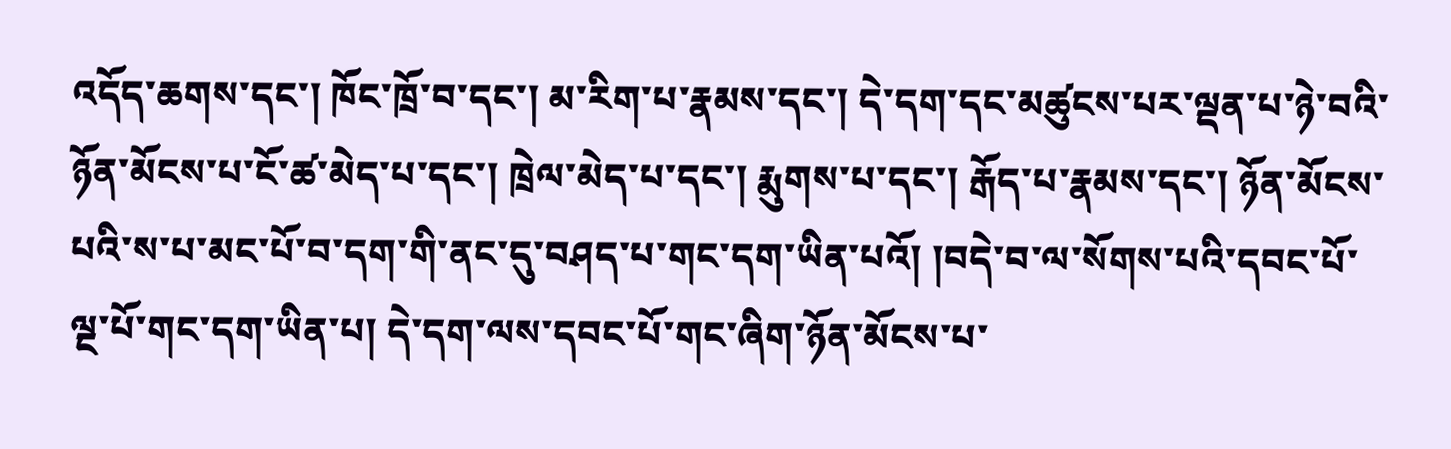འདོད་ཆགས་དང་། ཁོང་ཁྲོ་བ་དང་། མ་རིག་པ་རྣམས་དང་། དེ་དག་དང་མཚུངས་པར་ལྡན་པ་ཉེ་བའི་ཉོན་མོངས་པ་ངོ་ཚ་མེད་པ་དང་། ཁྲེལ་མེད་པ་དང་། རྨུགས་པ་དང་། རྒོད་པ་རྣམས་དང་། ཉོན་མོངས་པའི་ས་པ་མང་པོ་བ་དག་གི་ནང་དུ་བཤད་པ་གང་དག་ཡིན་པའོ། །བདེ་བ་ལ་སོགས་པའི་དབང་པོ་ལྔ་པོ་གང་དག་ཡིན་པ། དེ་དག་ལས་དབང་པོ་གང་ཞིག་ཉོན་མོངས་པ་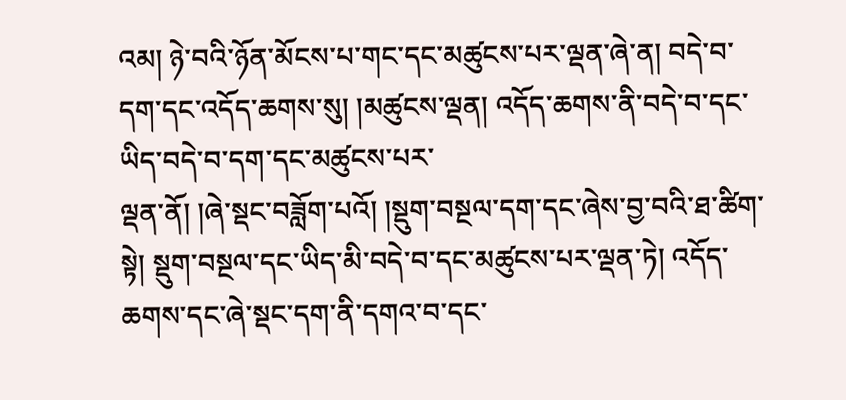འམ། ཉེ་བའི་ཉོན་མོངས་པ་གང་དང་མཚུངས་པར་ལྡན་ཞེ་ན། བདེ་བ་དག་དང་འདོད་ཆགས་སུ། །མཚུངས་ལྡན། འདོད་ཆགས་ནི་བདེ་བ་དང་ཡིད་བདེ་བ་དག་དང་མཚུངས་པར་
ལྡན་ནོ། །ཞེ་སྡང་བཟློག་པའོ། །སྡུག་བསྔལ་དག་དང་ཞེས་བྱ་བའི་ཐ་ཚིག་སྟེ། སྡུག་བསྔལ་དང་ཡིད་མི་བདེ་བ་དང་མཚུངས་པར་ལྡན་ཏེ། འདོད་ཆགས་དང་ཞེ་སྡང་དག་ནི་དགའ་བ་དང་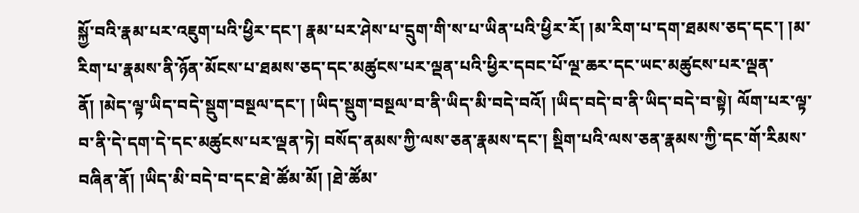སྐྱོ་བའི་རྣམ་པར་འཇུག་པའི་ཕྱིར་དང་། རྣམ་པར་ཤེས་པ་དྲུག་གི་ས་པ་ཡིན་པའི་ཕྱིར་རོ། །མ་རིག་པ་དག་ཐམས་ཅད་དང་། །མ་རིག་པ་རྣམས་ནི་ཉོན་མོངས་པ་ཐམས་ཅད་དང་མཚུངས་པར་ལྡན་པའི་ཕྱིར་དབང་པོ་ལྔ་ཆར་དང་ཡང་མཚུངས་པར་ལྡན་ནོ། །མེད་ལྟ་ཡིད་བདེ་སྡུག་བསྔལ་དང་། །ཡིད་སྡུག་བསྔལ་བ་ནི་ཡིད་མི་བདེ་བའོ། །ཡིད་བདེ་བ་ནི་ཡིད་བདེ་བ་སྟེ། ལོག་པར་ལྟ་བ་ནི་དེ་དག་དེ་དང་མཚུངས་པར་ལྡན་ཏེ། བསོད་ནམས་ཀྱི་ལས་ཅན་རྣམས་དང་། སྡིག་པའི་ལས་ཅན་རྣམས་ཀྱི་དང་གོ་རིམས་བཞིན་ནོ། །ཡིད་མི་བདེ་བ་དང་ཐེ་ཚོམ་མོ། །ཐེ་ཚོམ་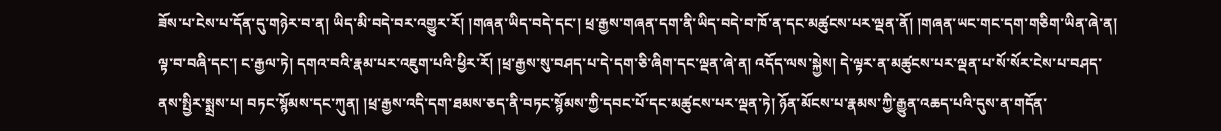ཟོས་པ་ངེས་པ་དོན་དུ་གཉེར་བ་ན། ཡིད་མི་བདེ་བར་འགྱུར་རོ། །གཞན་ཡིད་བདེ་དང་། ཕྲ་རྒྱས་གཞན་དག་ནི་ཡིད་བདེ་བ་ཁོ་ན་དང་མཚུངས་པར་ལྡན་ནོ། །གཞན་ཡང་གང་དག་གཅིག་ཡིན་ཞེ་ན། ལྟ་བ་བཞི་དང་། ང་རྒྱལ་ཏེ། དགའ་བའི་རྣམ་པར་འཇུག་པའི་ཕྱིར་རོ། །ཕྲ་རྒྱས་སུ་བཤད་པ་དེ་དག་ཅི་ཞིག་དང་ལྡན་ཞེ་ན། འདོད་ལས་སྐྱེས། དེ་ལྟར་ན་མཚུངས་པར་ལྡན་པ་སོ་སོར་ངེས་པ་བཤད་ནས་སྤྱིར་སྨྲས་པ། བཏང་སྙོམས་དང་ཀུན། །ཕྲ་རྒྱས་འདི་དག་ཐམས་ཅད་ནི་བཏང་སྙོམས་ཀྱི་དབང་པོ་དང་མཚུངས་པར་ལྡན་ཏེ། ཉོན་མོངས་པ་རྣམས་ཀྱི་རྒྱུན་འཆད་པའི་དུས་ན་གདོན་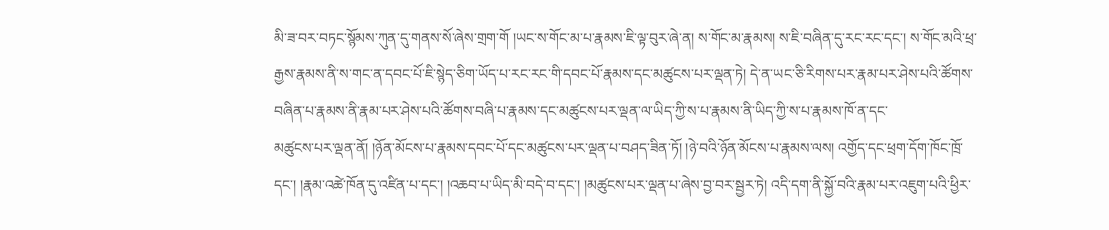མི་ཟ་བར་བཏང་སྙོམས་ཀུན་དུ་གནས་སོ་ཞེས་གྲག་གོ །ཡང་ས་གོང་མ་པ་རྣམས་ཇི་ལྟ་བུར་ཞེ་ན། ས་གོང་མ་རྣམས། ས་ཇི་བཞིན་དུ་རང་རང་དང་། ས་གོང་མའི་ཕྲ་རྒྱས་རྣམས་ནི་ས་གང་ན་དབང་པོ་ཇི་སྙེད་ཅིག་ཡོད་པ་རང་རང་གི་དབང་པོ་རྣམས་དང་མཚུངས་པར་ལྡན་ཏེ། དེ་ན་ཡང་ཅི་རིགས་པར་རྣམ་པར་ཤེས་པའི་ཚོགས་བཞིན་པ་རྣམས་ནི་རྣམ་པར་ཤེས་པའི་ཚོགས་བཞི་པ་རྣམས་དང་མཚུངས་པར་ལྡན་ལ་ཡིད་ཀྱི་ས་པ་རྣམས་ནི་ཡིད་ཀྱི་ས་པ་རྣམས་ཁོ་ན་དང་
མཚུངས་པར་ལྡན་ནོ། །ཉོན་མོངས་པ་རྣམས་དབང་པོ་དང་མཚུངས་པར་ལྡན་པ་བཤད་ཟིན་ཏོ། །ཉེ་བའི་ཉོན་མོངས་པ་རྣམས་ལས། འགྱོད་དང་ཕྲག་དོག་ཁོང་ཁྲོ་དང་། །རྣམ་འཚེ་ཁོན་དུ་འཛིན་པ་དང་། །འཆབ་པ་ཡིད་མི་བདེ་བ་དང་། །མཚུངས་པར་ལྡན་པ་ཞེས་བྱ་བར་སྦྱར་ཏེ། འདི་དག་ནི་སྐྱོ་བའི་རྣམ་པར་འཇུག་པའི་ཕྱིར་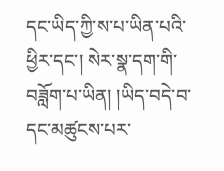དང་ཡིད་ཀྱི་ས་པ་ཡིན་པའི་ཕྱིར་དང་། སེར་སྣ་དག་གི་བཟློག་པ་ཡིན། །ཡིད་བདེ་བ་དང་མཚུངས་པར་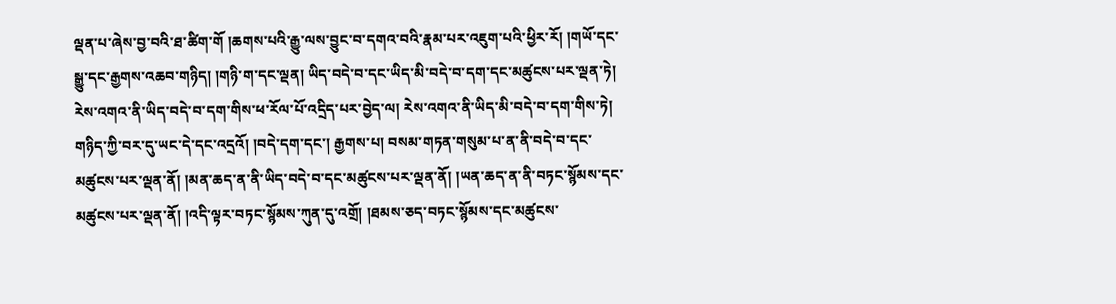ལྡན་པ་ཞེས་བྱ་བའི་ཐ་ཚིག་གོ །ཆགས་པའི་རྒྱུ་ལས་བྱུང་བ་དགའ་བའི་རྣམ་པར་འཇུག་པའི་ཕྱིར་རོ། །གཡོ་དང་སྒྱུ་དང་རྒྱགས་འཆབ་གཉིད། །གཉི་ག་དང་ལྡན། ཡིད་བདེ་བ་དང་ཡིད་མི་བདེ་བ་དག་དང་མཚུངས་པར་ལྡན་ཏེ། རེས་འགའ་ནི་ཡིད་བདེ་བ་དག་གིས་ཕ་རོལ་པོ་འདྲིད་པར་བྱེད་ལ། རེས་འགའ་ནི་ཡིད་མི་བདེ་བ་དག་གིས་ཏེ། གཉིད་ཀྱི་བར་དུ་ཡང་དེ་དང་འདྲའོ། །བདེ་དག་དང་། རྒྱགས་པ། བསམ་གཏན་གསུམ་པ་ན་ནི་བདེ་བ་དང་མཚུངས་པར་ལྡན་ནོ། །མན་ཆད་ན་ནི་ཡིད་བདེ་བ་དང་མཚུངས་པར་ལྡན་ནོ། །ཡན་ཆད་ན་ནི་བཏང་སྙོམས་དང་མཚུངས་པར་ལྡན་ནོ། །འདི་ལྟར་བཏང་སྙོམས་ཀུན་དུ་འགྲོ། །ཐམས་ཅད་བཏང་སྙོམས་དང་མཚུངས་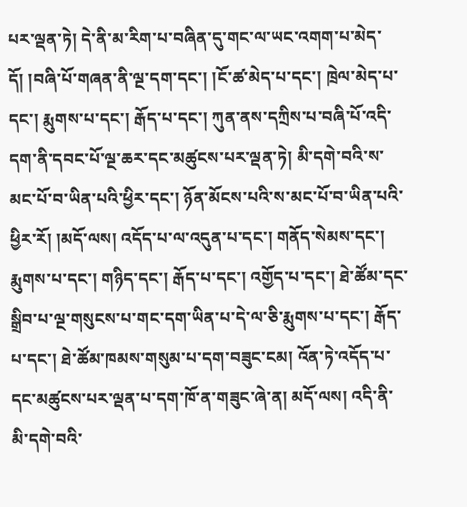པར་ལྡན་ཏེ། དེ་ནི་མ་རིག་པ་བཞིན་དུ་གང་ལ་ཡང་འགག་པ་མེད་དོ། །བཞི་པོ་གཞན་ནི་ལྔ་དག་དང་། །ངོ་ཚ་མེད་པ་དང་། ཁྲེལ་མེད་པ་དང་། རྨུགས་པ་དང་། རྒོད་པ་དང་། ཀུན་ནས་དཀྲིས་པ་བཞི་པོ་འདི་དག་ནི་དབང་པོ་ལྔ་ཆར་དང་མཚུངས་པར་ལྡན་ཏེ། མི་དགེ་བའི་ས་མང་པོ་བ་ཡིན་པའི་ཕྱིར་དང་། ཉོན་མོངས་པའི་ས་མང་པོ་བ་ཡིན་པའི་ཕྱིར་རོ། །མདོ་ལས། འདོད་པ་ལ་འདུན་པ་དང་། གནོད་སེམས་དང་། རྨུགས་པ་དང་། གཉིད་དང་། རྒོད་པ་དང་། འགྱོད་པ་དང་། ཐེ་ཚོམ་དང་སྒྲིབ་པ་ལྔ་གསུངས་པ་གང་དག་ཡིན་པ་དེ་ལ་ཅི་རྨུགས་པ་དང་། རྒོད་པ་དང་། ཐེ་ཚོམ་ཁམས་གསུམ་པ་དག་བཟུང་ངམ། འོན་ཏེ་འདོད་པ་དང་མཚུངས་པར་ལྡན་པ་དག་ཁོ་ན་གཟུང་ཞེ་ན། མདོ་ལས། འདི་ནི་མི་དགེ་བའི་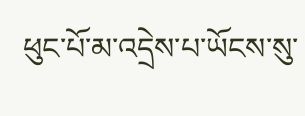ཕུང་པོ་མ་འདྲེས་པ་ཡོངས་སུ་